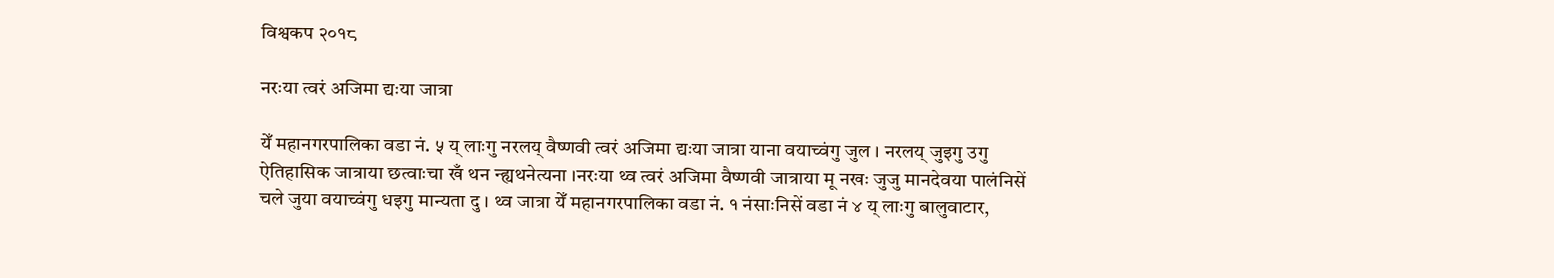विश्वकप २०१८

नरःया त्वरं अजिमा द्यःया जात्रा

येँ महानगरपालिका वडा नं. ५ य् लाःगु नरलय् वैष्णवी त्वरं अजिमा द्यःया जात्रा याना वयाच्वंगु जुल । नरलय् जुइगु उगु ऐतिहासिक जात्राया छत्वाःचा खँ थन न्ह्यथनेत्यना ।नरःया थ्व त्वरं अजिमा वैष्णवी जात्राया मू नखः जुजु मानदेवया पालंनिसें चले जुया वयाच्वंगु धइगु मान्यता दु । थ्व जात्रा येँ महानगरपालिका वडा नं. १ नंसाःनिसें वडा नं ४ य् लाःगु बालुवाटार,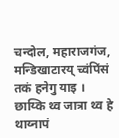चन्दोल, महाराजगंज, मन्डिखाटारय् च्वंपिंसं तकं हनेगु याइ । छाय्कि थ्व जात्रा थ्व हे थाय्नापं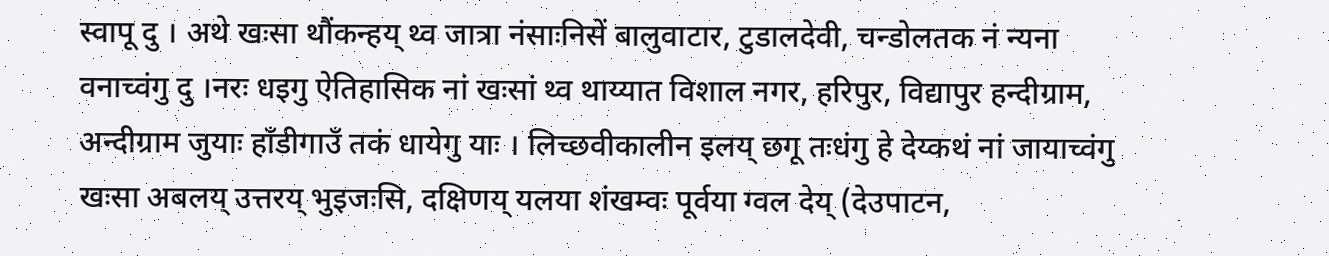स्वापू दु । अथे खःसा थौंकन्हय् थ्व जात्रा नंसाःनिसें बालुवाटार, टुडालदेवी, चन्डोलतक नं न्यना वनाच्वंगु दु ।नरः धइगु ऐतिहासिक नां खःसां थ्व थाय्यात विशाल नगर, हरिपुर, विद्यापुर हन्दीग्राम, अन्दीग्राम जुयाः हाँडीगाउँ तकं धायेगु याः । लिच्छवीकालीन इलय् छगू तःधंगु हे देय्कथं नां जायाच्वंगु खःसा अबलय् उत्तरय् भुइजःसि, दक्षिणय् यलया शंखम्वः पूर्वया ग्वल देय् (देउपाटन,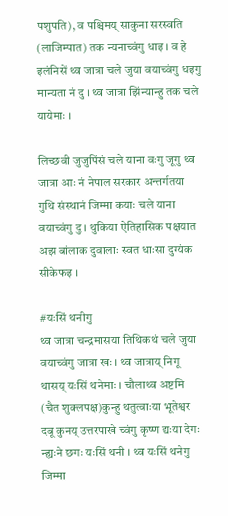पशुपति), व पश्चिमय् साकुना सरस्वति (लाजिम्पात) तक न्यनाच्वंगु धाइ । व हे इलंनिसें थ्व जात्रा चले जुया वयाच्वंगु धइगु मान्यता नं दु । थ्व जात्रा झिंन्यान्हु तक चले यायेमाः ।

लिच्छवी जुजुपिंसं चले याना वःगु जूगु थ्व जात्रा आः नं नेपाल सरकार अन्तर्गतया गुथि संस्थानं जिम्मा कयाः चले याना वयाच्वंगु दु । थुकिया ऐतिहासिक पक्षयात अझ बांलाक दुवालाः स्वत धाःसा दुग्यंक सीकेफइ ।

#यःसिं थनीगु
थ्व जात्रा चन्द्रमासया तिथिकथं चले जुया वयाच्वंगु जात्रा खः । थ्व जात्राय् निगू थासय् यःसिं थनेमाः । चौलाथ्व अष्टमि (चैत शुक्लपक्ष)कुन्हु थतुत्वाःया भूतेश्वर दबू कुनय् उत्तरपाखे च्वंगु कृष्ण द्यःया देगः न्ह्यःने छगः यःसिं थनी । थ्व यःसिं थनेगु जिम्मा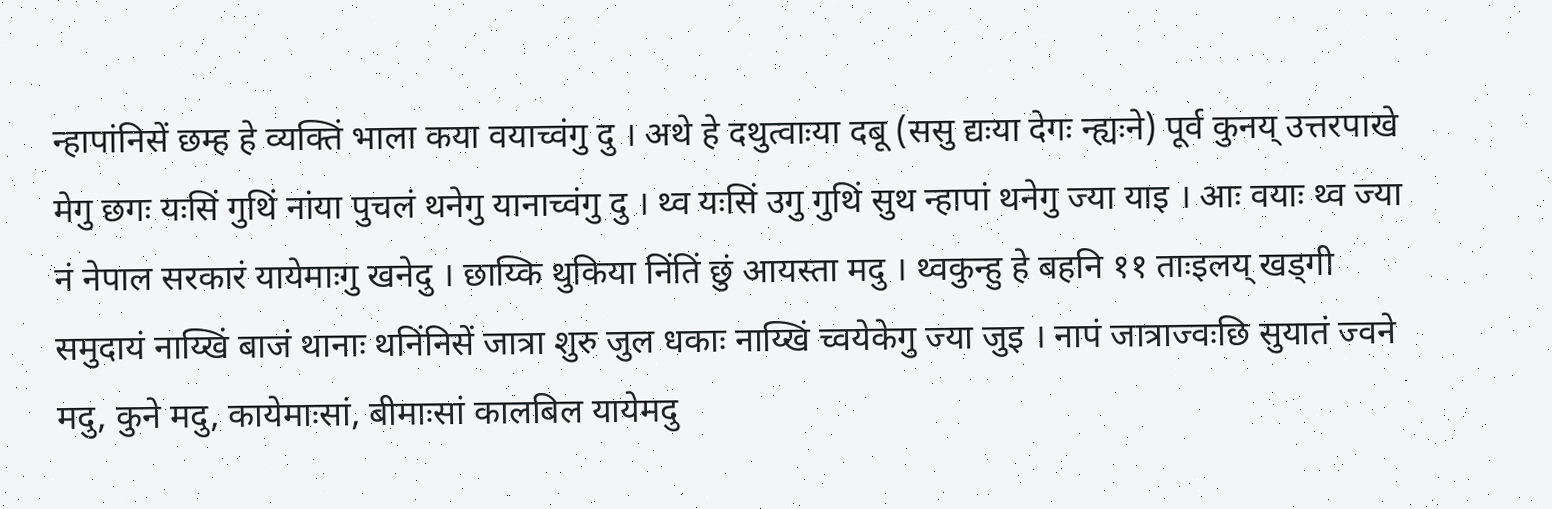न्हापांनिसें छम्ह हे व्यक्तिं भाला कया वयाच्वंगु दु । अथे हे दथुत्वाःया दबू (ससु द्यःया देगः न्ह्यःने) पूर्व कुनय् उत्तरपाखे मेगु छगः यःसिं गुथिं नांया पुचलं थनेगु यानाच्वंगु दु । थ्व यःसिं उगु गुथिं सुथ न्हापां थनेगु ज्या याइ । आः वयाः थ्व ज्या नं नेपाल सरकारं यायेमाःगु खनेदु । छाय्कि थुकिया निंतिं छुं आयस्ता मदु । थ्वकुन्हु हे बहनि ११ ताःइलय् खड्गी समुदायं नाय्खिं बाजं थानाः थनिंनिसें जात्रा शुरु जुल धकाः नाय्खिं च्वयेकेगु ज्या जुइ । नापं जात्राज्वःछि सुयातं ज्वने मदु, कुने मदु, कायेमाःसां, बीमाःसां कालबिल यायेमदु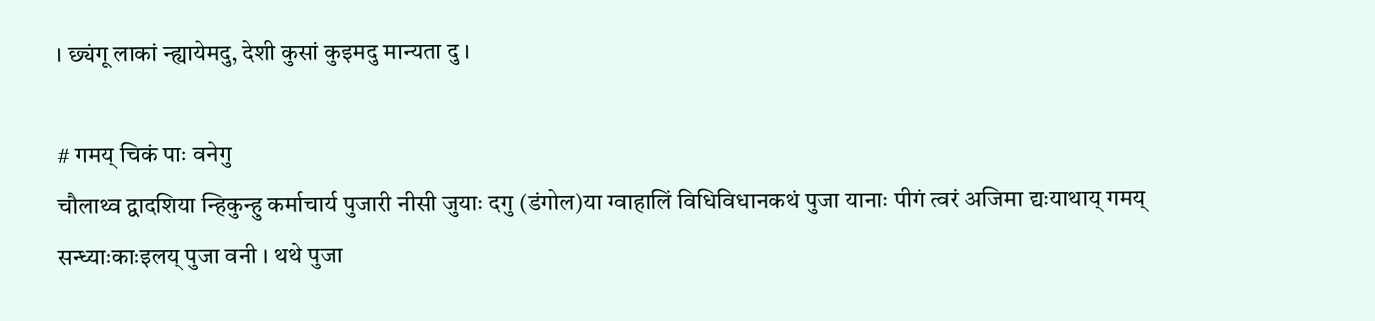। छ्यंगू लाकां न्ह्यायेमदु, देशी कुसां कुइमदु मान्यता दु ।

# गमय् चिकं पाः वनेगु
चौलाथ्व द्वादशिया न्हिकुन्हु कर्माचार्य पुजारी नीसी जुयाः दगु (डंगोल)या ग्वाहालिं विधिविधानकथं पुजा यानाः पीगं त्वरं अजिमा द्यःयाथाय् गमय् सन्ध्याःकाःइलय् पुजा वनी । थथे पुजा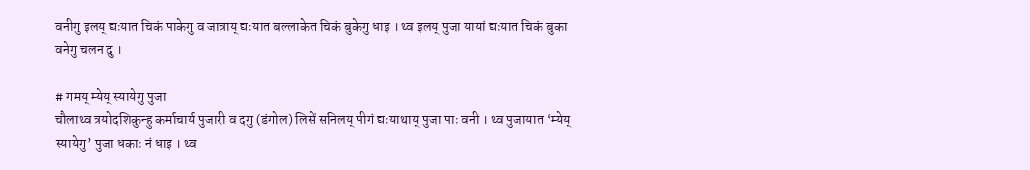वनीगु इलय् द्यःयात चिकं पाकेगु व जात्राय् द्यःयात बल्लाकेत चिकं बुकेगु धाइ । थ्व इलय् पुजा यायां द्यःयात चिकं बुका वनेगु चलन दु ।

# गमय् म्येय् स्यायेगु पुजा
चौलाथ्व त्रयोदशिकुन्हु कर्माचार्य पुजारी व दगु (डंगोल) लिसें सनिलय् पीगं द्यःयाथाय् पुजा पाः वनी । थ्व पुजायात ‘म्येय् स्यायेगु’ पुजा धकाः नं धाइ । थ्व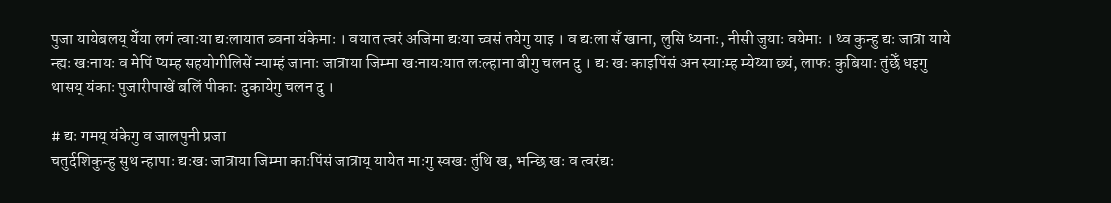पुजा यायेबलय् येँया लगं त्वाःया द्यःलायात ब्वना यंकेमाः । वयात त्वरं अजिमा द्यःया च्वसं तयेगु याइ । व द्यःला सँ खाना, लुसि ध्यनाः, नीसी जुयाः वयेमाः । थ्व कुन्हु द्यः जात्रा याये न्ह्यः खःनायः व मेपिं प्यम्ह सहयोगीलिसें न्याम्हं जानाः जात्राया जिम्मा खःनायःयात लःल्हाना बीगु चलन दु । द्यः खः काइपिंसं अन स्याःम्ह म्येय्या छ्यं, लाफः कुबियाः तुंछेँ धइगु थासय् यंकाः पुजारीपाखें बलिं पीकाः दुकायेगु चलन दु ।

# द्यः गमय् यंकेगु व जालपुनी प्रजा
चतुर्दशिकुन्हु सुथ न्हापाः द्यःखः जात्राया जिम्मा काःपिंसं जात्राय् यायेत माःगु स्वखः तुंथि ख, भन्छि खः व त्वरंद्यः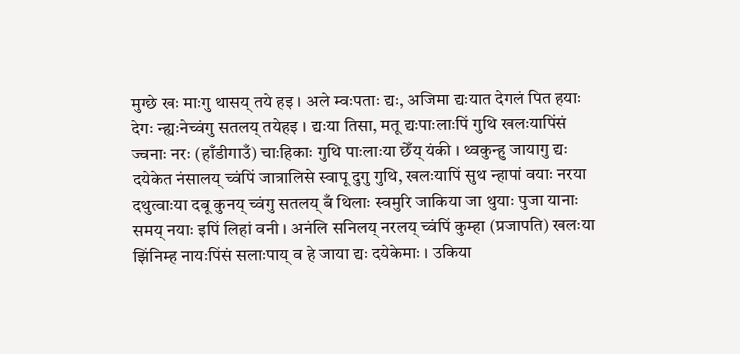मुग्छे खः माःगु थासय् तये हइ । अले म्वःपताः द्यः, अजिमा द्यःयात देगलं पित हयाः देगः न्ह्यःनेच्वंगु सतलय् तयेहइ । द्यःया तिसा, मतू द्यःपाःलाःपिं गुथि खलःयापिंसं ज्वनाः नरः (हाँडीगाउँ) चाःहिकाः गुथि पाःलाःया छेँय् यंकी । थ्वकुन्हु जायागु द्यः दयेकेत नंसालय् च्वंपिं जात्रालिसे स्वापू दुगु गुथि, खलःयापिं सुथ न्हापां वयाः नरया दथुत्वाःया दबू कुनय् च्वंगु सतलय् बँ थिलाः स्वमुरि जाकिया जा थुयाः पुजा यानाः समय् नयाः इपिं लिहां वनी । अनंलि सनिलय् नरलय् च्वंपिं कुम्हा (प्रजापति) खलःया झिंनिम्ह नायःपिंसं सलाःपाय् व हे जाया द्यः दयेकेमाः । उकिया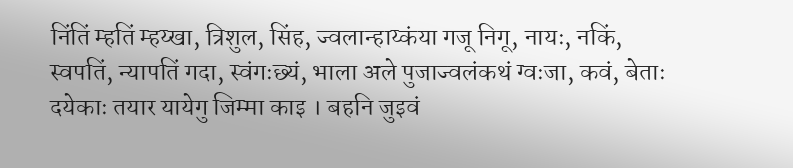निंतिं म्हतिं म्हय्खा, त्रिशुल, सिंह, ज्वलान्हाय्कंया गजू निगू, नायः, नकिं, स्वपतिं, न्यापतिं गदा, स्वंगःछ्यं, भाला अले पुजाज्वलंकथं ग्वःजा, कवं, बेताः दयेकाः तयार यायेगु जिम्मा काइ । बहनि जुइवं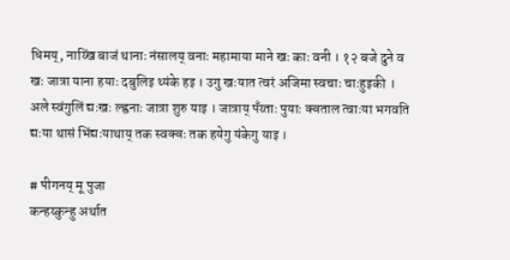धिमय्, नाय्खिं बाजं थानाः नंसालय् वनाः महामाया माने खः काः वनी । १२ बजे दुने व खः जात्रा याना हयाः दबुलिइ थ्यंके हइ । उगु खःयात त्वरं अजिमा स्वचाः चाःहुइकी । अले स्वंगुलिं द्यःखः ल्ह्वनाः जात्रा शुरु याइ । जात्राय् पँय्ताः पुयाः क्वताल त्वाःया भगवति द्यःया थासं भिंद्यःयाथाय् तक स्वक्वः तक हयेगु यंकेगु याइ ।

# पीगनय् मू पुजा
कन्हय्कुन्हु अर्थात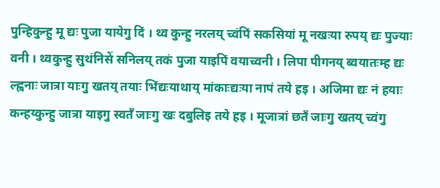पुन्हिकुन्हु मू द्यः पुजा यायेगु दिं । थ्व कुन्हु नरलय् च्वंपिं सकसियां मू नखःया रुपय् द्यः पुज्याः वनी । थ्वकुन्हु सुथंनिसें सनिलय् तकं पुजा याइपिं वयाच्वनी । लिपा पीगनय् ब्वयातःम्ह द्यः ल्ह्वनाः जात्रा याःगु खतय् तयाः भिंद्यःयाथाय् मांकाःद्यःया नापं तये हइ । अजिमा द्यः नं हयाः कन्हय्कुन्हु जात्रा याइगु स्वतँ जाःगु खः दबुलिइ तये हइ । मूजात्रां छतँ जाःगु खतय् च्वंगु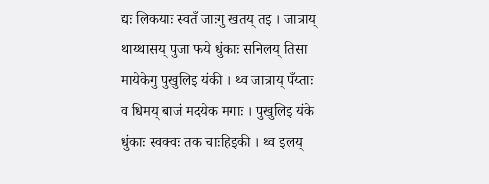द्यः लिकयाः स्वतँ जाःगु खतय् तइ । जात्राय् थाय्थासय् पुजा फये धुंकाः सनिलय् तिसा मायेकेगु पुखुलिइ यंकी । थ्व जात्राय् पँय्ताः व धिमय् बाजं मदयेक मगाः । पुखुलिइ यंके धुंकाः स्वक्वः तक चाःहिइकी । थ्व इलय्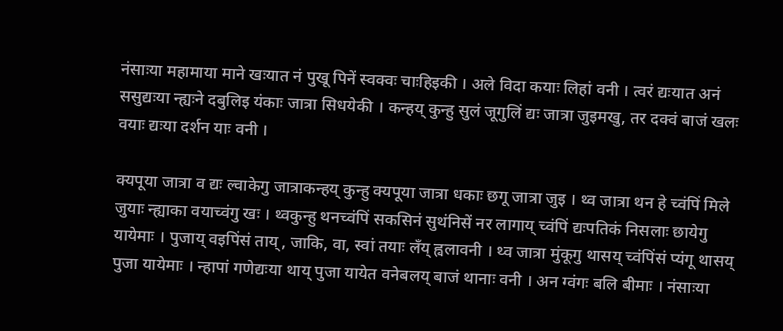नंसाःया महामाया माने खःयात नं पुखू पिनें स्वक्वः चाःहिइकी । अले विदा कयाः लिहां वनी । त्वरं द्यःयात अनं ससुद्यःया न्ह्यःने दबुलिइ यंकाः जात्रा सिधयेकी । कन्हय् कुन्हु सुलं जूगुलिं द्यः जात्रा जुइमखु, तर दक्वं बाजं खलः वयाः द्यःया दर्शन याः वनी ।

क्यपूया जात्रा व द्यः ल्वाकेगु जात्राकन्हय् कुन्हु क्यपूया जात्रा धकाः छगू जात्रा जुइ । थ्व जात्रा थन हे च्वंपिं मिले जुयाः न्ह्याका वयाच्वंगु खः । थ्वकुन्हु थनच्वंपिं सकसिनं सुथंनिसें नर लागाय् च्वंपिं द्यःपतिकं निसलाः छायेगु यायेमाः । पुजाय् वइपिंसं ताय्, जाकि, वा, स्वां तयाः लँय् ह्वलावनी । थ्व जात्रा मुंकूगु थासय् च्वंपिंसं प्यंगू थासय् पुजा यायेमाः । न्हापां गणेद्यःया थाय् पुजा यायेत वनेबलय् बाजं थानाः वनी । अन ग्वंगः बलि बीमाः । नंसाःया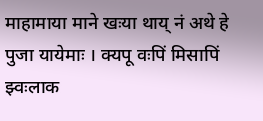माहामाया माने खःया थाय् नं अथे हे पुजा यायेमाः । क्यपू वःपिं मिसापिं झ्वःलाक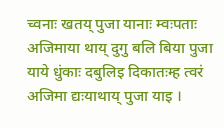च्वनाः खतय् पुजा यानाः म्वःपताः अजिमाया थाय् दुगु बलि बिया पुजा याये धुंकाः दबुलिइ दिकातःम्ह त्वरं अजिमा द्यःयाथाय् पुजा याइ ।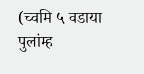(च्वमि ५ वडाया पुलांम्ह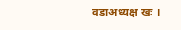वडाअध्यक्ष खः ।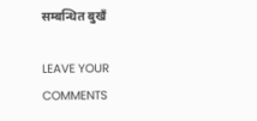सम्बन्धित बुखँ

LEAVE YOUR COMMENTS